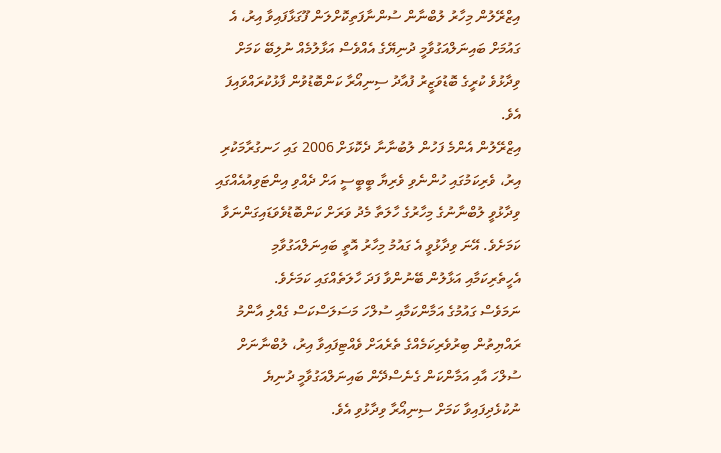އިޒްރޭލުން މިހާރު ލުބްނާން ސުންނާފަތިކޮށްލަން ފޫގަޅާފައިވާ އިރު، އެ ގައުމަށް ބައިނަލްއަގުވާމީ ދުނިޔޭގެ އެއްވެސް އަޅާލުމެއް ނުލިބޭ ކަމަށް ވިދާޅުވެ ކުރީގެ ބޮޑުވަޒީރު ފުއާދު ސިނިއޯރާ ކަންބޮޑުވުން ފާޅުކުރައްވައިފަ އެވެ.
އިޒްރޭލުން އެންމެ ފަހުން ލުބުނާނާ ދެކޮޅަށް 2006 ގައި ހަނގުރާމަކުރި އިރު، ވެރިކަމުގައި ހުންނެވި ވެރިޔާ ބީބީސީ އަށް ދެއްވި އިންޓަވިއުއެއްގައި ވިދާޅުވީ ލުބްނާނުގެ މިހާރުގެ ހާލަތާ މެދު ވަރަށް ކަންބޮޑުވެވަޑައިގަންނަވާ ކަމަށެވެ. އޭނަ ވިދާޅުވީ އެ ގައުމު މިހާރު އޮތީ ބައިނަލްއަގުވާމި އެހީތެރިކަމާއި އަޅާލުން ބޭނުންވާ ފަދަ ހާލަތެއްގައި ކަމަށެވެ.
ނަމަވެސް ގައުމުގެ އަމާންކަމާއި ސުލްހަ މަސަލަސްކަސް ގެއްލި އާންމު ރައްޔިތުން ބިރުވެރިކަމެއްގެ ތެރެއަށް ވެއްޓިފައިވާ އިރު، ލުބްނާނަށް ސުލްހަ އާއި އަމާންކަން ގެނެސްދޭން ބައިނަލްއަގުވާމީ ދުނިޔެ ނުކުޅެދިފައިވާ ކަމަށް ސިނިއޯރާ ވިދާޅުވި އެވެ.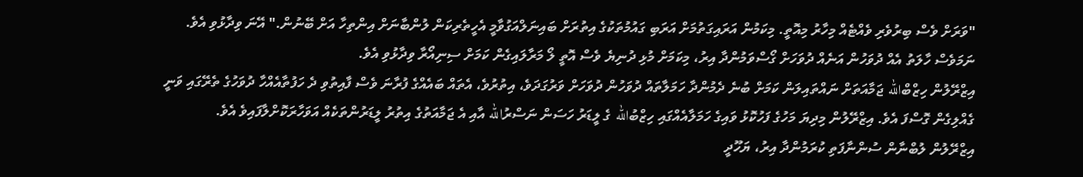"ވަރަށް ވެސް ބިރުވެރި ވެއްޓެއް މިހާރު މިއޮތީ. މިކަމުން އަރައިގަތުމަށް އަރަބި ގައުމުތަކުގެ އިތުރަށް ބައިނަލްއަގުވާމީ އެހީތެރިކަން ލުންބާނަށް އިންތިހާ އަށް ބޭނުން." އޭނަ ވިދާޅުވި އެވެ.
ނަމަވެސް ހާލަތު އެއް ދުވަހުން އަނެއް ދުވަހަށް ގޯސްވަމުންދާ އިރު، މިކަމަށް މުޅި ދުނިޔެ ވެސް އޮތީ ލޯ މަރާލައިގެން ކަމަށް ސިނިއޯރާ ވިދާޅުވި އެވެ.
އިޒްރޭލުން ހިޒްބްالله ޖަމާއަތަށް ނައްތައިލަން ކަމަށް ބުނެ ދެމުންދާ ހަމަލާތައް ދުވަހުން ދުވަހަށް ވަރުގަދަވެ، އިތުރުވެ، އެތައް ބައެއްގެ ފުރާނަ ވެސް ފާއިތުވި ދެ ހަފުތާއެއްހާ ދުވަހުގެ ތެރޭގައި ވަނީ ގެއްލިގެން ގޮސްފަ އެވެ. އިޒްރޭލުން މިދިޔަ މަހުގެ ފަހުކޮޅު ވައިގެ ހަމަލާއެއްގައި ހިޒްބުالله ގެ ލީޑަރު ހަސަން ނަސްރުالله އާއި އެ ޖަމާއަތުގެ އިތުރު ލީޑަރުންތަކެއް އަވަހާރަކޮށްލާފައިވެ އެވެ.
އިޒްރޭލުން ލުބްނާން ސުންނާފަތި ކުރަމުންދާ އިރު، ޔަހޫދީ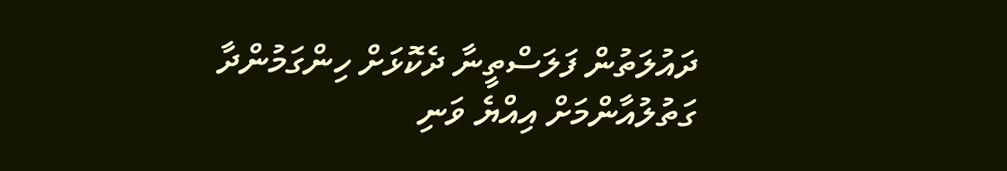ދައުލަތުން ފަލަސްތީނާ ދެކޮޅަށް ހިންގަމުންދާ ގަތުލުއާންމަށް އިއްޔެ ވަނި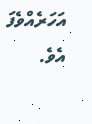އަހަރެއްވެފަ އެވެ.